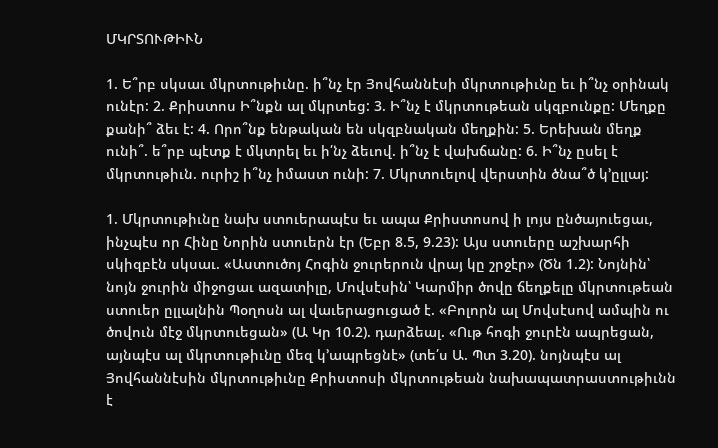ՄԿՐՏՈՒԹԻՒՆ

1. Ե՞րբ սկսաւ մկրտութիւնը. ի՞նչ էր Յովհաննէսի մկրտութիւնը եւ ի՞նչ օրինակ ունէր: 2. Քրիստոս Ի՞նքն ալ մկրտեց: 3. Ի՞նչ է մկրտութեան սկզբունքը: Մեղքը քանի՞ ձեւ է: 4. Որո՞նք ենթական են սկզբնական մեղքին: 5. Երեխան մեղք ունի՞. ե՞րբ պէտք է մկտրել եւ ի՛նչ ձեւով. ի՞նչ է վախճանը: 6. Ի՞նչ ըսել է մկրտութիւն. ուրիշ ի՞նչ իմաստ ունի: 7. Մկրտուելով վերստին ծնա՞ծ կ՚ըլլայ:

1. Մկրտութիւնը նախ ստուերապէս եւ ապա Քրիստոսով ի լոյս ընծայուեցաւ, ինչպէս որ Հինը Նորին ստուերն էր (Եբր 8.5, 9.23): Այս ստուերը աշխարհի սկիզբէն սկսաւ. «Աստուծոյ Հոգին ջուրերուն վրայ կը շրջէր» (Ծն 1.2): Նոյնին՝ նոյն ջուրին միջոցաւ ազատիլը, Մովսէսին՝ Կարմիր ծովը ճեղքելը մկրտութեան ստուեր ըլլալնին Պօղոսն ալ վաւերացուցած է. «Բոլորն ալ Մովսէսով ամպին ու ծովուն մէջ մկրտուեցան» (Ա Կր 10.2). դարձեալ. «Ութ հոգի ջուրէն ապրեցան, այնպէս ալ մկրտութիւնը մեզ կ՚ապրեցնէ» (տե՛ս Ա. Պտ 3.20). նոյնպէս ալ Յովհաննէսին մկրտութիւնը Քրիստոսի մկրտութեան նախապատրաստութիւնն է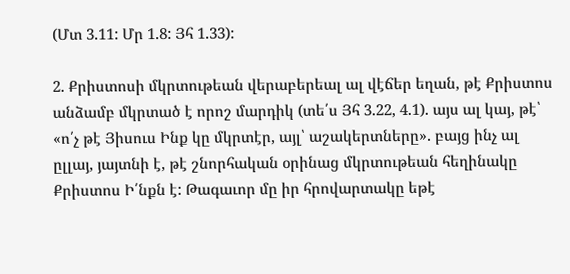(Մտ 3.11: Մր 1.8: Յհ 1.33):

2. Քրիստոսի մկրտութեան վերաբերեալ ալ վէճեր եղան, թէ Քրիստոս անձամբ մկրտած է որոշ մարդիկ (տե՛ս Յհ 3.22, 4.1). այս ալ կայ, թէ՝ «ո՛չ թէ Յիսուս Ինք կը մկրտէր, այլ՝ աշակերտները». բայց ինչ ալ ըլլայ, յայտնի է, թէ շնորհական օրինաց մկրտութեան հեղինակը Քրիստոս Ի՛նքն է: Թագաւոր մը իր հրովարտակը եթէ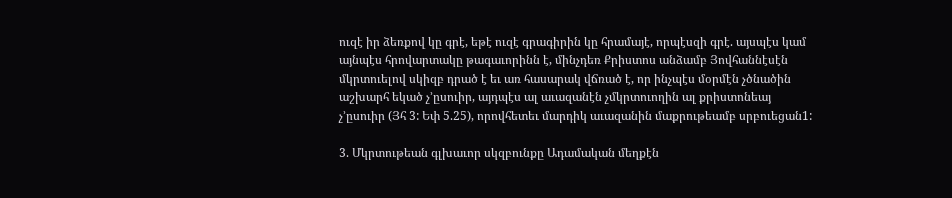ուզէ իր ձեռքով կը գրէ, եթէ ուզէ գրագիրին կը հրամայէ, որպէսզի գրէ. այսպէս կամ այնպէս հրովարտակը թագաւորինն է, մինչդեռ Քրիստոս անձամբ Յովհաննէսէն մկրտուելով սկիզբ դրած է եւ առ հասարակ վճռած է, որ ինչպէս մօրմէն չծնածին աշխարհ եկած չ՚ըսուիր, այդպէս ալ աւազանէն չմկրտուողին ալ քրիստոնեայ չ՚ըսուիր (Յհ 3: Եփ 5.25), որովհետեւ մարդիկ աւազանին մաքրութեամբ սրբուեցան1:

3. Մկրտութեան գլխաւոր սկզբունքը Ադամական մեղքէն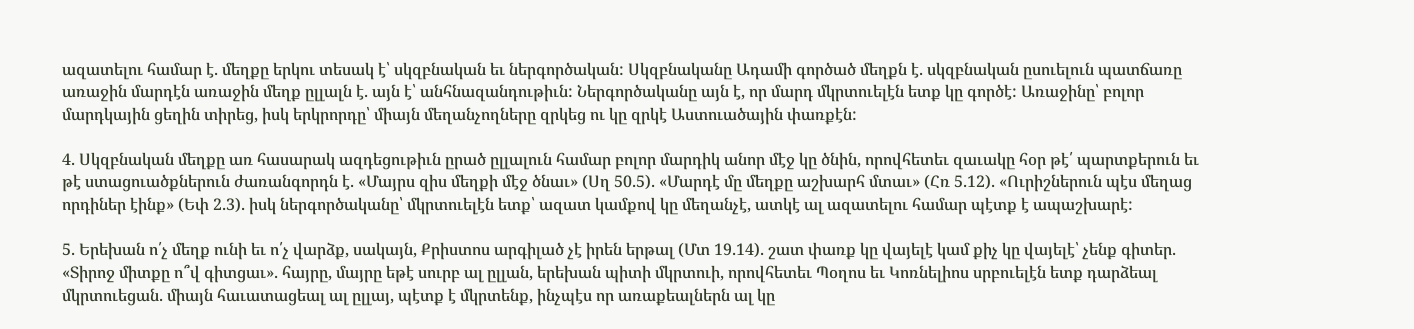ազատելու համար է. մեղքը երկու տեսակ է՝ սկզբնական եւ ներգործական: Սկզբնականը Ադամի գործած մեղքն է. սկզբնական ըսուելուն պատճառը առաջին մարդէն առաջին մեղք ըլլալն է. այն է՝ անհնազանդութիւն: Ներգործականը այն է, որ մարդ մկրտուելէն ետք կը գործէ: Առաջինը՝ բոլոր մարդկային ցեղին տիրեց, իսկ երկրորդը՝ միայն մեղանչողները զրկեց ու կը զրկէ Աստուածային փառքէն:

4. Սկզբնական մեղքը առ հասարակ ազդեցութիւն ըրած ըլլալուն համար բոլոր մարդիկ անոր մէջ կը ծնին, որովհետեւ զաւակը հօր թէ՛ պարտքերուն եւ թէ ստացուածքներուն ժառանգորդն է. «Մայրս զիս մեղքի մէջ ծնաւ» (Սղ 50.5). «Մարդէ մը մեղքը աշխարհ մտաւ» (Հռ 5.12). «Ուրիշներուն պէս մեղաց որդիներ էինք» (Եփ 2.3). իսկ ներգործականը՝ մկրտուելէն ետք՝ ազատ կամքով կը մեղանչէ, ատկէ ալ ազատելու համար պէտք է ապաշխարէ:

5. Երեխան ո՛չ մեղք ունի եւ ո՛չ վարձք, սակայն, Քրիստոս արգիլած չէ իրեն երթալ (Մտ 19.14). շատ փառք կը վայելէ կամ քիչ կը վայելէ՝ չենք գիտեր. «Տիրոջ միտքը ո՞վ գիտցաւ». հայրը, մայրը եթէ սուրբ ալ ըլլան, երեխան պիտի մկրտուի, որովհետեւ Պօղոս եւ Կոռնելիոս սրբուելէն ետք դարձեալ մկրտուեցան. միայն հաւատացեալ ալ ըլլայ, պէտք է մկրտենք, ինչպէս որ առաքեալներն ալ կը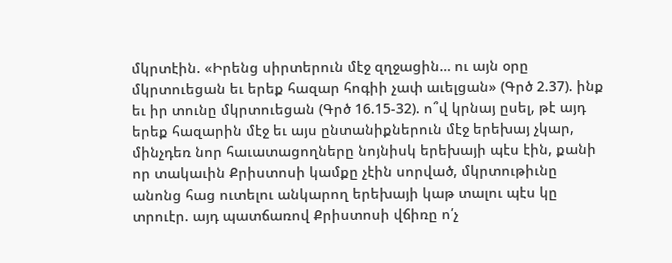մկրտէին. «Իրենց սիրտերուն մէջ զղջացին… ու այն օրը մկրտուեցան եւ երեք հազար հոգիի չափ աւելցան» (Գրծ 2.37). ինք եւ իր տունը մկրտուեցան (Գրծ 16.15-32). ո՞վ կրնայ ըսել, թէ այդ երեք հազարին մէջ եւ այս ընտանիքներուն մէջ երեխայ չկար, մինչդեռ նոր հաւատացողները նոյնիսկ երեխայի պէս էին, քանի որ տակաւին Քրիստոսի կամքը չէին սորված, մկրտութիւնը անոնց հաց ուտելու անկարող երեխայի կաթ տալու պէս կը տրուէր. այդ պատճառով Քրիստոսի վճիռը ո՛չ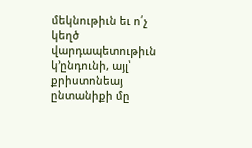մեկնութիւն եւ ո՛չ կեղծ վարդապետութիւն կ՚ընդունի, այլ՝ քրիստոնեայ ընտանիքի մը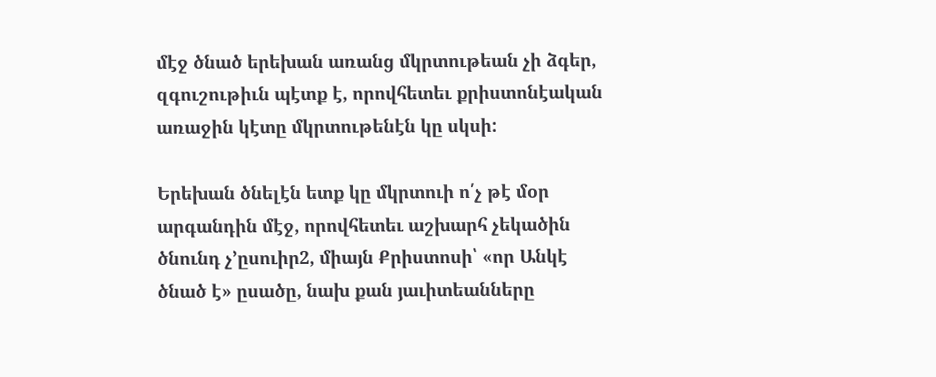մէջ ծնած երեխան առանց մկրտութեան չի ձգեր, զգուշութիւն պէտք է, որովհետեւ քրիստոնէական առաջին կէտը մկրտութենէն կը սկսի:

Երեխան ծնելէն ետք կը մկրտուի ո՛չ թէ մօր արգանդին մէջ, որովհետեւ աշխարհ չեկածին ծնունդ չ՚ըսուիր2, միայն Քրիստոսի՝ «որ Անկէ ծնած է» ըսածը, նախ քան յաւիտեանները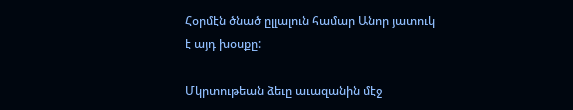Հօրմէն ծնած ըլլալուն համար Անոր յատուկ է այդ խօսքը:

Մկրտութեան ձեւը աւազանին մէջ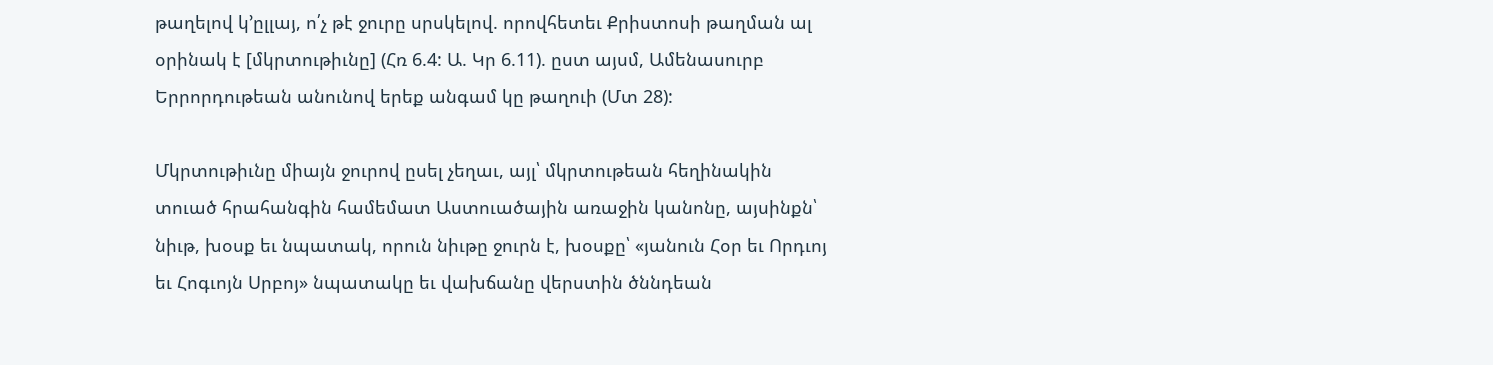թաղելով կ՚ըլլայ, ո՛չ թէ ջուրը սրսկելով. որովհետեւ Քրիստոսի թաղման ալ օրինակ է [մկրտութիւնը] (Հռ 6.4: Ա. Կր 6.11). ըստ այսմ, Ամենասուրբ Երրորդութեան անունով երեք անգամ կը թաղուի (Մտ 28):

Մկրտութիւնը միայն ջուրով ըսել չեղաւ, այլ՝ մկրտութեան հեղինակին տուած հրահանգին համեմատ Աստուածային առաջին կանոնը, այսինքն՝ նիւթ, խօսք եւ նպատակ, որուն նիւթը ջուրն է, խօսքը՝ «յանուն Հօր եւ Որդւոյ եւ Հոգւոյն Սրբոյ» նպատակը եւ վախճանը վերստին ծննդեան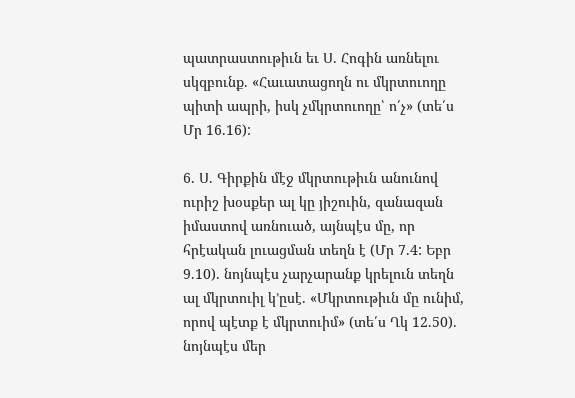պատրաստութիւն եւ Ս. Հոգին առնելու սկզբունք. «Հաւատացողն ու մկրտուողը պիտի ապրի, իսկ չմկրտուողը՝ ո՛չ» (տե՛ս Մր 16.16):

6. Ս. Գիրքին մէջ մկրտութիւն անունով ուրիշ խօսքեր ալ կը յիշուին, զանազան իմաստով առնուած, այնպէս մը, որ հրէական լուացման տեղն է (Մր 7.4: Եբր 9.10). նոյնպէս չարչարանք կրելուն տեղն ալ մկրտուիլ կ՚ըսէ. «Մկրտութիւն մը ունիմ, որով պէտք է մկրտուիմ» (տե՛ս Ղկ 12.50). նոյնպէս մեր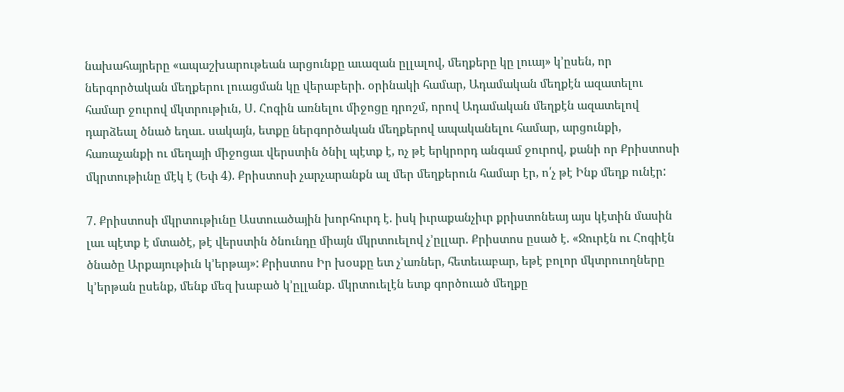նախահայրերը «ապաշխարութեան արցունքը աւազան ըլլալով, մեղքերը կը լուայ» կ՚ըսեն, որ ներգործական մեղքերու լուացման կը վերաբերի. օրինակի համար, Ադամական մեղքէն ազատելու համար ջուրով մկտրութիւն, Ս. Հոգին առնելու միջոցը դրոշմ, որով Ադամական մեղքէն ազատելով դարձեալ ծնած եղաւ. սակայն, ետքը ներգործական մեղքերով ապականելու համար, արցունքի, հառաչանքի ու մեղայի միջոցաւ վերստին ծնիլ պէտք է, ոչ թէ երկրորդ անգամ ջուրով, քանի որ Քրիստոսի մկրտութիւնը մէկ է (Եփ 4). Քրիստոսի չարչարանքն ալ մեր մեղքերուն համար էր, ո՛չ թէ Ինք մեղք ունէր:

7. Քրիստոսի մկրտութիւնը Աստուածային խորհուրդ է. իսկ իւրաքանչիւր քրիստոնեայ այս կէտին մասին լաւ պէտք է մտածէ, թէ վերստին ծնունդը միայն մկրտուելով չ՚ըլլար. Քրիստոս ըսած է. «Ջուրէն ու Հոգիէն ծնածը Արքայութիւն կ՚երթայ»: Քրիստոս Իր խօսքը ետ չ՚առներ, հետեւաբար, եթէ բոլոր մկտրուողները կ՚երթան ըսենք, մենք մեզ խաբած կ՚ըլլանք. մկրտուելէն ետք գործուած մեղքը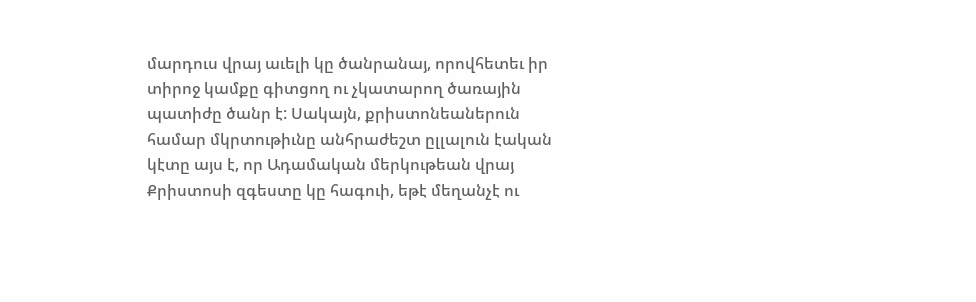մարդուս վրայ աւելի կը ծանրանայ, որովհետեւ իր տիրոջ կամքը գիտցող ու չկատարող ծառային պատիժը ծանր է: Սակայն, քրիստոնեաներուն համար մկրտութիւնը անհրաժեշտ ըլլալուն էական կէտը այս է, որ Ադամական մերկութեան վրայ Քրիստոսի զգեստը կը հագուի, եթէ մեղանչէ ու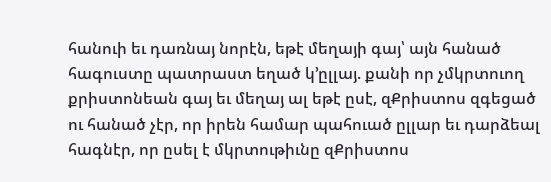հանուի եւ դառնայ նորէն, եթէ մեղայի գայ՝ այն հանած հագուստը պատրաստ եղած կ՚ըլլայ. քանի որ չմկրտուող քրիստոնեան գայ եւ մեղայ ալ եթէ ըսէ, զՔրիստոս զգեցած ու հանած չէր, որ իրեն համար պահուած ըլլար եւ դարձեալ հագնէր, որ ըսել է մկրտութիւնը զՔրիստոս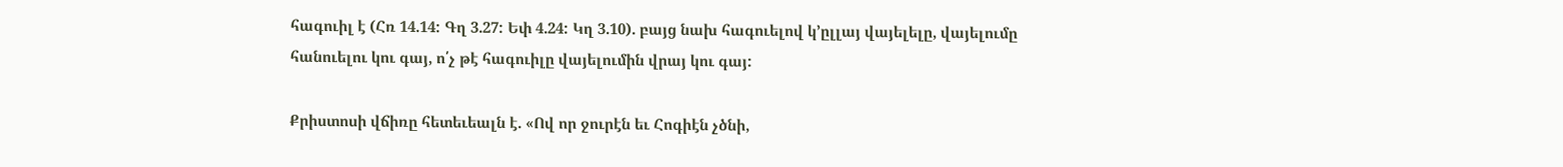հագուիլ է (Հռ 14.14: Գղ 3.27: Եփ 4.24: Կղ 3.10). բայց նախ հագուելով կ՚ըլլայ վայելելը, վայելումը հանուելու կու գայ, ո՛չ թէ հագուիլը վայելումին վրայ կու գայ:

Քրիստոսի վճիռը հետեւեալն է. «Ով որ ջուրէն եւ Հոգիէն չծնի,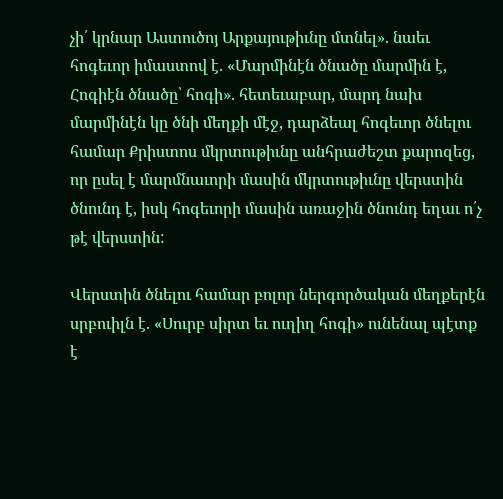չի՛ կրնար Աստուծոյ Արքայութիւնը մտնել». նաեւ հոգեւոր իմաստով է. «Մարմինէն ծնածը մարմին է, Հոգիէն ծնածը՝ հոգի». հետեւաբար, մարդ նախ մարմինէն կը ծնի մեղքի մէջ, դարձեալ հոգեւոր ծնելու համար Քրիստոս մկրտութիւնը անհրաժեշտ քարոզեց, որ ըսել է մարմնաւորի մասին մկրտութիւնը վերստին ծնունդ է, իսկ հոգեւորի մասին առաջին ծնունդ եղաւ ո՛չ թէ վերստին:

Վերստին ծնելու համար բոլոր ներգործական մեղքերէն սրբուիլն է. «Սուրբ սիրտ եւ ուղիղ հոգի» ունենալ պէտք է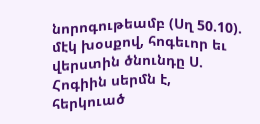նորոգութեամբ (Սղ 50.10). մէկ խօսքով, հոգեւոր եւ վերստին ծնունդը Ս. Հոգիին սերմն է, հերկուած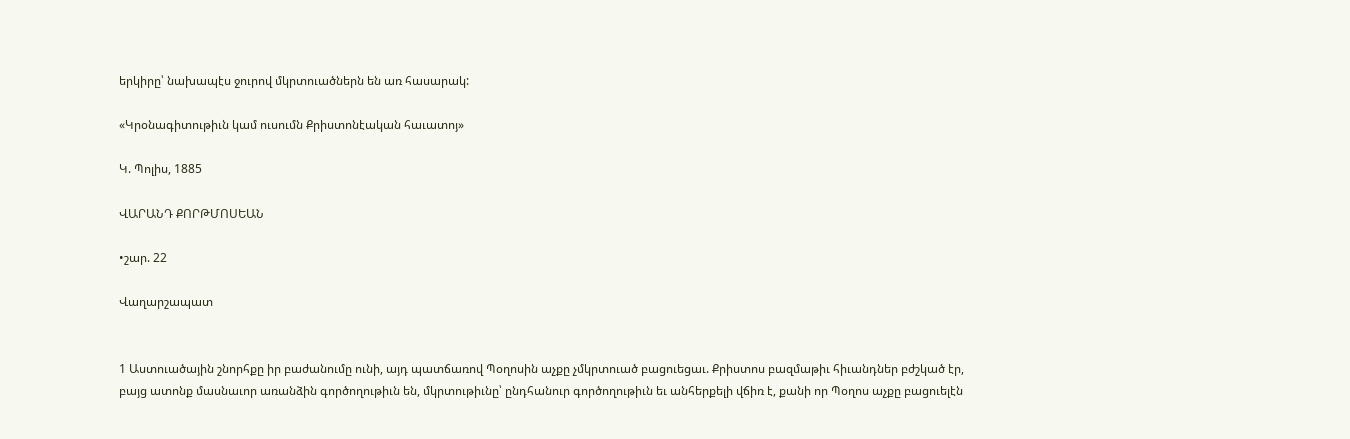երկիրը՝ նախապէս ջուրով մկրտուածներն են առ հասարակ:

«Կրօնագիտութիւն կամ ուսումն Քրիստոնէական հաւատոյ»

Կ. Պոլիս, 1885

ՎԱՐԱՆԴ ՔՈՐԹՄՈՍԵԱՆ

•շար. 22

Վաղարշապատ


1 Աստուածային շնորհքը իր բաժանումը ունի, այդ պատճառով Պօղոսին աչքը չմկրտուած բացուեցաւ. Քրիստոս բազմաթիւ հիւանդներ բժշկած էր, բայց ատոնք մասնաւոր առանձին գործողութիւն են, մկրտութիւնը՝ ընդհանուր գործողութիւն եւ անհերքելի վճիռ է, քանի որ Պօղոս աչքը բացուելէն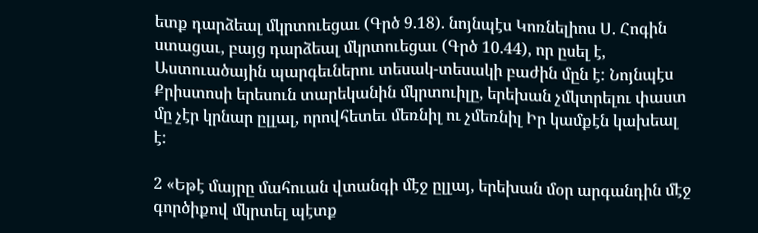ետք դարձեալ մկրտուեցաւ (Գրծ 9.18). նոյնպէս Կոռնելիոս Ս. Հոգին ստացաւ, բայց դարձեալ մկրտուեցաւ (Գրծ 10.44), որ ըսել է, Աստուածային պարգեւներու տեսակ-տեսակի բաժին մըն է: Նոյնպէս Քրիստոսի երեսուն տարեկանին մկրտուիլը, երեխան չմկտրելու փաստ մը չէր կրնար ըլլալ, որովհետեւ մեռնիլ ու չմեռնիլ Իր կամքէն կախեալ է:

2 «Եթէ մայրը մահուան վտանգի մէջ ըլլայ, երեխան մօր արգանդին մէջ գործիքով մկրտել պէտք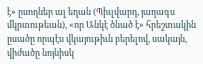է» ըսողներ ալ եղան (Պիւլվարդ, յաղագս մկրտութեան), «որ Անկէ ծնած է» հրեշտակին ըսածը որպէս վկայութիւն բերելով, սակայն, վիժածը նոյնիսկ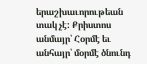երաշխաւորութեան տակ չէ: Քրիստոս անմայր՝ Հօրմէ եւ անհայր՝ մօրմէ ծնունդ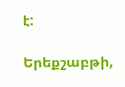է:

Երեքշաբթի,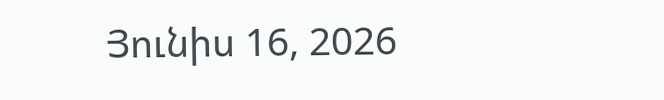Յունիս 16, 2026